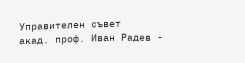Управителен съвет
акад. проф. Иван Радев -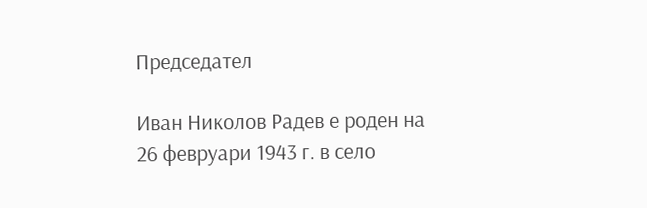Председател

Иван Николов Радев е роден на 26 февруари 1943 г. в село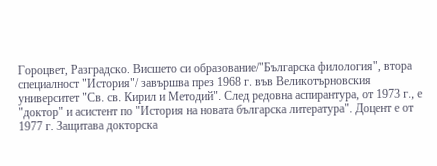Гороцвет, Разградско. Висшето си образование/"Българска филология", втора специалност "История"/ завършва през 1968 г. във Великотърновския университет "Св. св. Кирил и Методий". След редовна аспирантура, от 1973 г., е "доктор" и асистент по "История на новата българска литература". Доцент е от 1977 г. Защитава докторска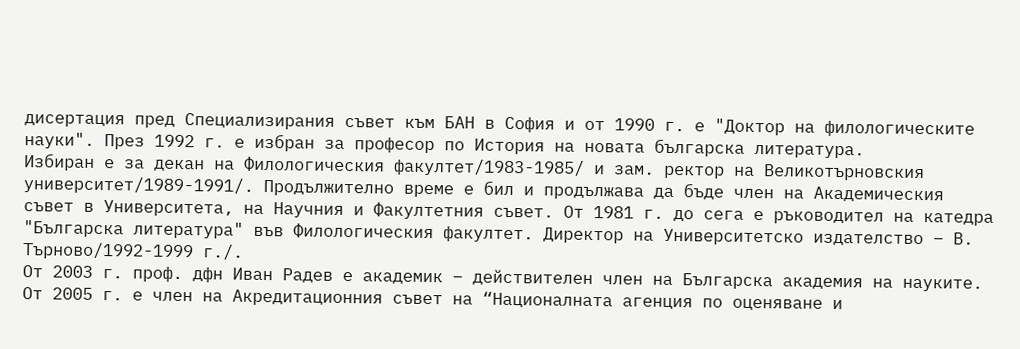дисертация пред Специализирания съвет към БАН в София и от 1990 г. е "Доктор на филологическите науки". През 1992 г. е избран за професор по История на новата българска литература.
Избиран е за декан на Филологическия факултет/1983-1985/ и зам. ректор на Великотърновския университет/1989-1991/. Продължително време е бил и продължава да бъде член на Академическия съвет в Университета, на Научния и Факултетния съвет. От 1981 г. до сега е ръководител на катедра "Българска литература" във Филологическия факултет. Директор на Университетско издателство – В. Търново/1992-1999 г./.
От 2003 г. проф. дфн Иван Радев е академик – действителен член на Българска академия на науките.
От 2005 г. е член на Акредитационния съвет на “Националната агенция по оценяване и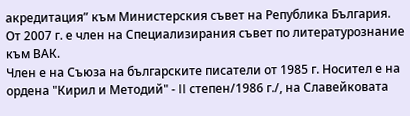акредитация” към Министерския съвет на Република България.
От 2007 г. е член на Специализирания съвет по литературознание към ВАК.
Член е на Съюза на българските писатели от 1985 г. Носител е на ордена "Кирил и Методий" - II степен/1986 г./, на Славейковата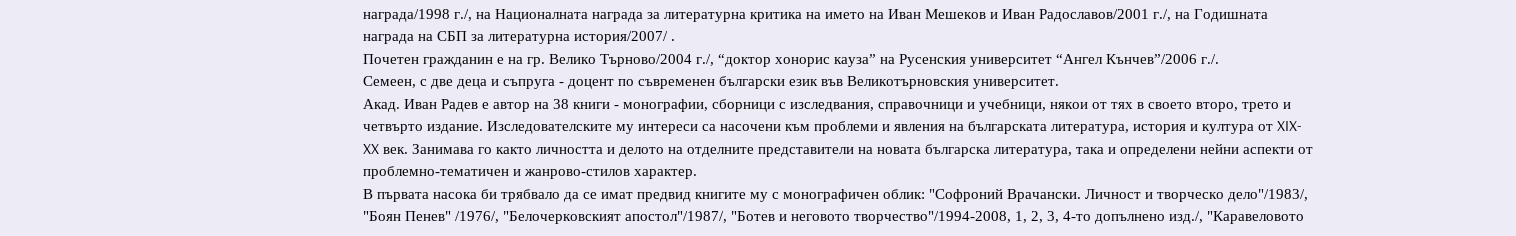награда/1998 г./, на Националната награда за литературна критика на името на Иван Мешеков и Иван Радославов/2001 г./, на Годишната награда на СБП за литературна история/2007/ .
Почетен гражданин е на гр. Велико Търново/2004 г./, “доктор хонорис кауза” на Русенския университет “Ангел Кънчев”/2006 г./.
Семеен, с две деца и съпруга - доцент по съвременен български език във Великотърновския университет.
Акад. Иван Радев е автор на 38 книги - монографии, сборници с изследвания, справочници и учебници, някои от тях в своето второ, трето и четвърто издание. Изследователските му интереси са насочени към проблеми и явления на българската литература, история и култура от XIX-XX век. Занимава го както личността и делото на отделните представители на новата българска литература, така и определени нейни аспекти от проблемно-тематичен и жанрово-стилов характер.
В първата насока би трябвало да се имат предвид книгите му с монографичен облик: "Софроний Врачански. Личност и творческо дело"/1983/, "Боян Пенев" /1976/, "Белочерковският апостол"/1987/, "Ботев и неговото творчество"/1994-2008, 1, 2, 3, 4-то допълнено изд./, "Каравеловото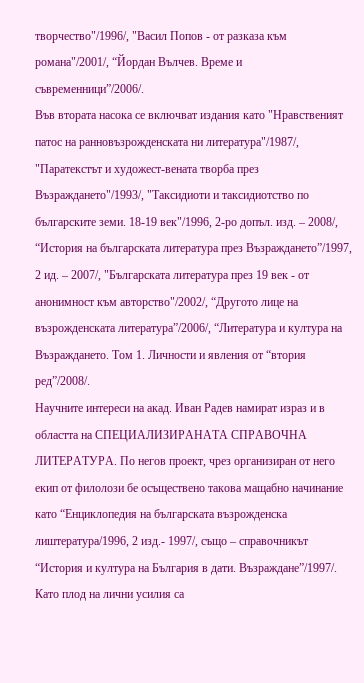творчество"/1996/, "Васил Попов - от разказа към романа"/2001/, “Йордан Вълчев. Време и съвременници”/2006/.
Във втората насока се включват издания като "Нравственият патос на ранновъзрожденската ни литература"/1987/, "Паратекстът и художест-вената творба през Възраждането"/1993/, "Таксидиоти и таксидиотство по българските земи. 18-19 век"/1996, 2-ро допъл. изд. – 2008/, “История на българската литература през Възраждането”/1997, 2 ид. – 2007/, "Българската литература през 19 век - от анонимност към авторство"/2002/, “Другото лице на възрожденската литература”/2006/, “Литература и култура на Възраждането. Том 1. Личности и явления от “втория ред”/2008/.
Научните интереси на акад. Иван Радев намират израз и в областта на СПЕЦИАЛИЗИРАНАТА СПРАВОЧНА ЛИТЕРАТУРА. По негов проект, чрез организиран от него екип от филолози бе осъществено такова мащабно начинание като “Енциклопедия на българската възрожденска лиштература/1996, 2 изд.- 1997/, също – справочникът “История и култура на България в дати. Възраждане”/1997/. Като плод на лични усилия са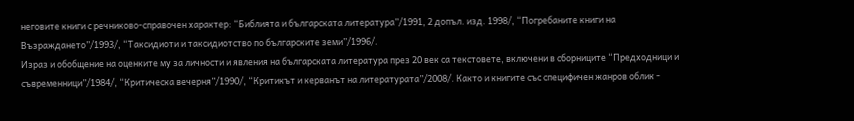неговите книги с речниково-справочен характер: “Библията и българската литература”/1991, 2 допъл. изд. 1998/, “Погребаните книги на Възраждането”/1993/, “Таксидиоти и таксидиотство по българските земи”/1996/.
Израз и обобщение на оценките му за личности и явления на българската литература през 20 век са текстовете, включени в сборниците “Предходници и съвременници”/1984/, “Критическа вечерня”/1990/, “Критикът и керванът на литературата”/2008/. Както и книгите със специфичен жанров облик -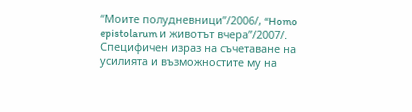“Моите полудневници”/2006/, “Homo epistolarum и животът вчера”/2007/.
Специфичен израз на съчетаване на усилията и възможностите му на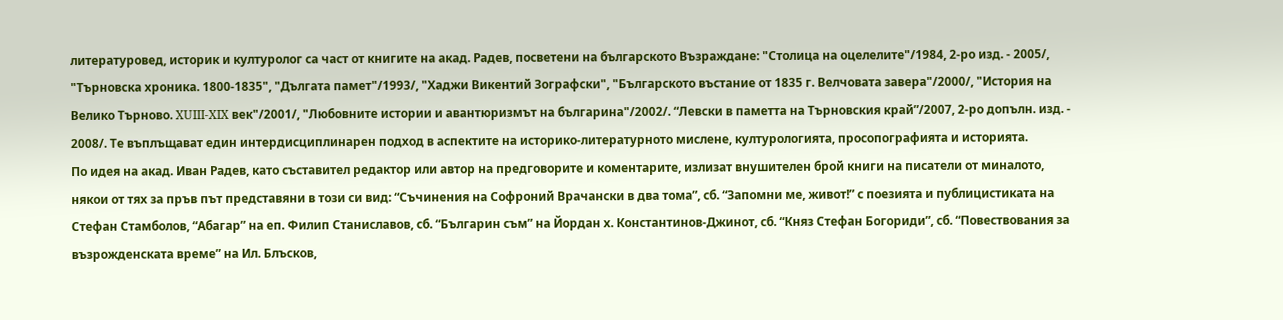литературовед, историк и културолог са част от книгите на акад. Радев, посветени на българското Възраждане: "Столица на оцелелите"/1984, 2-ро изд. - 2005/, "Търновска хроника. 1800-1835", "Дългата памет"/1993/, "Хаджи Викентий Зографски", "Българското въстание от 1835 г. Велчовата завера"/2000/, "История на Велико Търново. XUIII-XIX век"/2001/, "Любовните истории и авантюризмът на българина"/2002/. “Левски в паметта на Търновския край”/2007, 2-ро допълн. изд. - 2008/. Те въплъщават един интердисциплинарен подход в аспектите на историко-литературното мислене, културологията, просопографията и историята.
По идея на акад. Иван Радев, като съставител редактор или автор на предговорите и коментарите, излизат внушителен брой книги на писатели от миналото, някои от тях за пръв път представяни в този си вид: “Съчинения на Софроний Врачански в два тома”, сб. “Запомни ме, живот!” с поезията и публицистиката на Стефан Стамболов, “Абагар” на еп. Филип Станиславов, сб. “Българин съм” на Йордан х. Константинов-Джинот, сб. “Княз Стефан Богориди”, сб. “Повествования за възрожденската време” на Ил. Блъсков,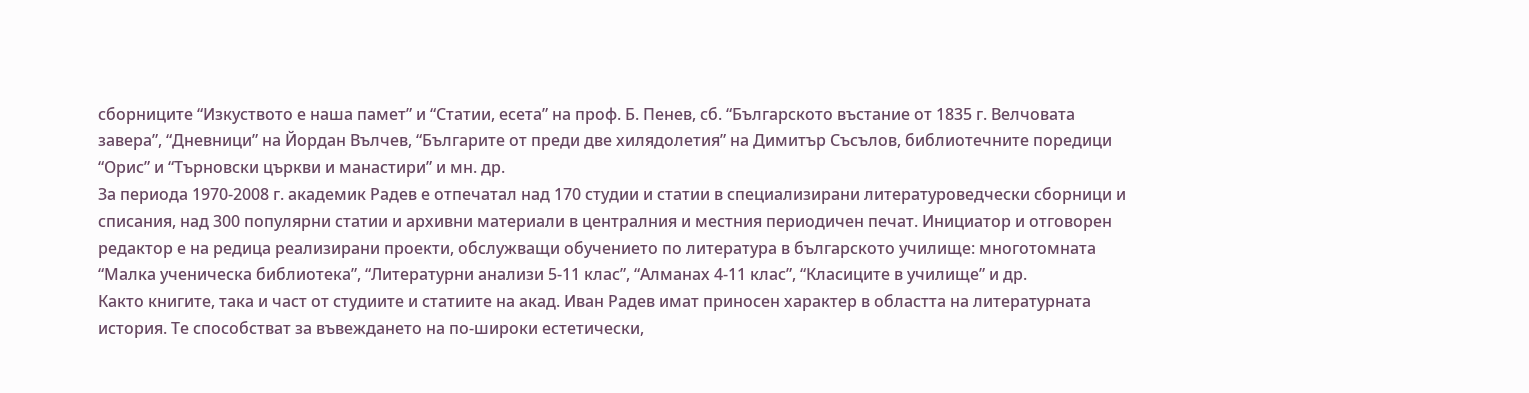сборниците “Изкуството е наша памет” и “Статии, есета” на проф. Б. Пенев, сб. “Българското въстание от 1835 г. Велчовата завера”, “Дневници” на Йордан Вълчев, “Българите от преди две хилядолетия” на Димитър Съсълов, библиотечните поредици “Орис” и “Търновски църкви и манастири” и мн. др.
За периода 1970-2008 г. академик Радев е отпечатал над 170 студии и статии в специализирани литературоведчески сборници и списания, над 300 популярни статии и архивни материали в централния и местния периодичен печат. Инициатор и отговорен редактор е на редица реализирани проекти, обслужващи обучението по литература в българското училище: многотомната “Малка ученическа библиотека”, “Литературни анализи 5-11 клас”, “Алманах 4-11 клас”, “Класиците в училище” и др.
Както книгите, така и част от студиите и статиите на акад. Иван Радев имат приносен характер в областта на литературната история. Те способстват за въвеждането на по-широки естетически,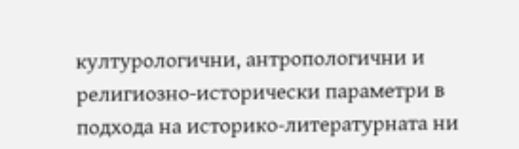културологични, антропологични и религиозно-исторически параметри в подхода на историко-литературната ни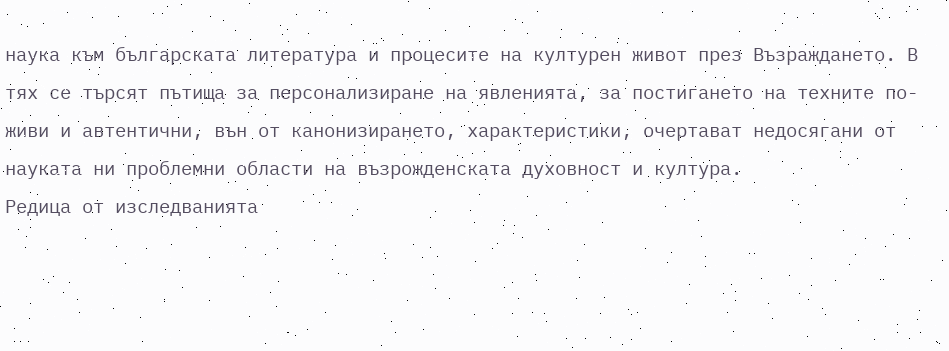наука към българската литература и процесите на културен живот през Възраждането. В тях се търсят пътища за персонализиране на явленията, за постигането на техните по-живи и автентични, вън от канонизирането, характеристики, очертават недосягани от науката ни проблемни области на възрожденската духовност и култура.
Редица от изследванията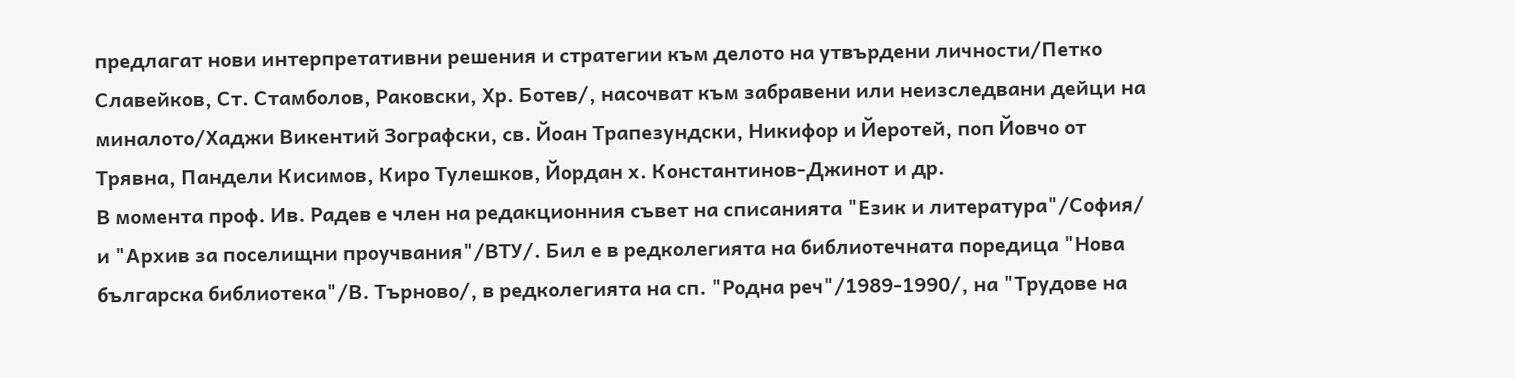предлагат нови интерпретативни решения и стратегии към делото на утвърдени личности/Петко Славейков, Ст. Стамболов, Раковски, Хр. Ботев/, насочват към забравени или неизследвани дейци на миналото/Хаджи Викентий Зографски, св. Йоан Трапезундски, Никифор и Йеротей, поп Йовчо от Трявна, Пандели Кисимов, Киро Тулешков, Йордан х. Константинов-Джинот и др.
В момента проф. Ив. Радев е член на редакционния съвет на списанията "Език и литература"/София/ и "Архив за поселищни проучвания"/ВТУ/. Бил е в редколегията на библиотечната поредица "Нова българска библиотека"/В. Търново/, в редколегията на сп. "Родна реч"/1989-1990/, на "Трудове на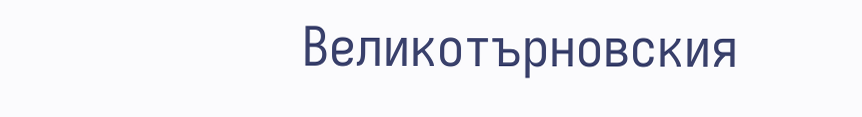Великотърновския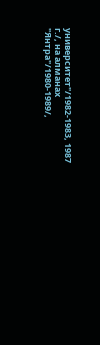университет"/1982-1983, 1987 г./, на алманах "Янтра"/1980-1989/,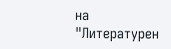на "Литературен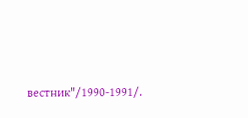вестник"/1990-1991/.